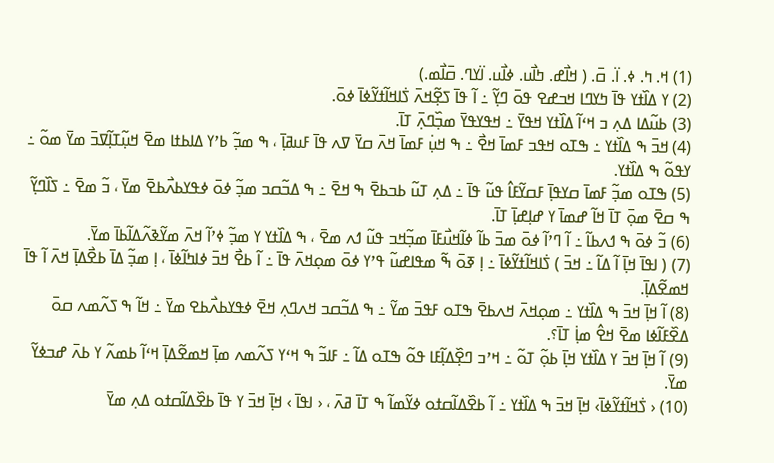(1) ߞ. ߤ. ߦ. ߊ߳. ߛ߫. ( ߞߊ߯ߝ. ߤߊ߯ߎ. ߦߊ߯ߎ. ߊ߳ߌߣ. ߛ߫ߊ߯ߘ.)
(2) ߌ ߡߊ߰ߙߌ ߟߊ߫ ߤߌߣߊ ߞߏߝߐ ߟߋ߫ ߣߌ߲߬ ߸ ߊ߬ ߟߊ߫ ߖߐ߲߬ߞߍ߫ ߖ߭ߊߞߊ߬ߙߌ߬ߦߊ߫ ߦߋ߫.
(3) ߕߎ߬ߡߊ ߡߍ߲ ߏ ߞߵߊ߬ ߡߊ߰ߙߌ ߞߟߌ߫ ߸ ߞߟߌߟߌ߫ ߘߏ߲߰ߣߍ߲߫ ߠߊ߫.
(4) ߞߏ߫ ߒ ߡߊ߰ߙߌ ߸ ߒߠߋ ߞߟߏ ߓߘߊ߫ ߞߐ߯ ߸ ߒ ߞߎ߲߭ ߓߘߊ߫ ߞߍ߫ ߛߌ߫ ߜߍ ߟߊ߫ ߓߎߥߊ߲߫ ، ߒ ߘߏ߲߬ ߕߴߌ ߡߊߕߙߊ ߘߐ߫ ߞߎ߲߬ߠߊ߲߬ߜߏ߫ ߘߌ߫ ߘߋ߬ ߸ ߌߟߋ߬ ߒ ߡߊ߰ߙߌ.
(5) ߒߠߋ ߘߏ߲߬ ߓߘߊ߫ ߛߌߟߊ߲߫ ߓߛߌ߬ߓߊ߮ ߟߎ߬ ߟߊ߫ ߸ ߡߍ߲ ߠߎ߬ ߕߏߕߐ߫ ߒ ߞߐ߫ ߸ ߒ ߡߏ߬ߛߏ ߘߏ߲߬ ߦߋ߫ ߦߟߌߕߍ߯ߕߐ߫ ߘߌ߫ ، ߏ߬ ߘߐ߫ ߸ ߖߊ߰ߣߌ߲߬ ߒ ߛߐ߫ ߘߋ߲߫ ߠߊ߫ ߞߊ߬ ߝߘߊ߫ ߌ ߝߊ߲ߝߊ߲߫ ߠߊ߫.
(6) ߏ߬ ߦߋ߫ ߒ ߗߍߕߊ߬ ߸ ߊ߬ ߣߴߊ߬ ߦߋ߫ ߘߏ߫ ߕߊ߬ ߦߊ߬ߞߎ߯ߓߊ߫ ߘߏ߲߬ߞߏ ߟߎ߬ ߗߍ ߘߐ߫ ، ߒ ߡߊ߰ߙߌ ߌ ߘߏ߲߬ ߦߴߊ߬ ߞߍ߫ ߘߌ߬ߢߍ߬ߡߊ߬ߕߊ߫ ߘߌ߫.
(7) ( ߊߟߊ߫ ߞߊ߲߫ ߊ߬ ߡߊ߬ ߸ ߞߏ߫ ) ߖ߭ߊߞߊ߬ߙߌ߬ߦߊ߫ ߸ ߊ߲ ߧߋ߫ ߒ߬ ߘߟߊߝߎ߬ ߟߴߌ ߦߋ߫ ߘߋ߲ߞߍ߫ ߟߊ߫ ߸ ߊ߬ ߕߐ߯ ߞߏ߫ ߦߊߤߊ߬ߦߊ߫ ، ߊ߲ ߘߏ߲߬ ߡߊ߫ ߕߐ߯ߡߊ߲߫ ߞߍ߫ ߊ߬ ߟߊ߫ ߞߘߐ߬ߡߊ߲߫.
(8) ߊ߬ ߞߊ߲߫ ߞߏ߫ ߒ ߡߊ߰ߙߌ ߸ ߘߋ߲ߞߍ߫ ߞߍߕߐ߫ ߒߠߋ ߓߟߏ߫ ߘߌ߬ ߸ ߒ ߡߏ߬ߛߏ ߞߍߣߍ߲ ߞߐ߫ ߦߟߌߕߍ߯ߕߐ ߘߌ߫ ߸ ߞߊ߬ ߒ ߖߍ߬ߘߍ ߛߋ߫ ߡߐ߰ߓߊ߬ߦߊ ߘߐ߫ ߞߐ߮ ߘߊ߲߭ ߠߊ߫؟.
(9) ߊ߬ ߞߊ߲߫ ߞߏ߫ ߌ ߡߊ߰ߙߌ ߞߊ߲߫ ߕߋ߲߬ ߠߋ߬ ߸ ߞߴߏ ߣߐ߲߰ߡߊ߲߬ߓߊ ߟߋ߬ ߒߠߋ ߡߊ߬ ߸ ߓߊߏ߬ ߒ ߞߵߌ ߖߍ߬ߘߍ ߘߊ߲߫ ߞߘߐ߬ߡߊ߲߫ ߞߵߊ߬ ߕߘߍ߬ ߌ ߕߍ߫ ߝߏߦߌ߬ ߘߌ߫.
(10) ‹ ߖ߭ߞߊ߬ߙߌ߬ߦߊ߫› ߞߊ߲߫ ߞߏ߫ ߒ ߡߊ߰ߙߌ ߸ ߊ߬ ߕߐ߰ߡߊ߬ߛߙߋ ߦߌ߬ߘߊ߬ ߒ ߠߊ߫ ߥߍ߫ ، ‹ ߊߟߊ߫ › ߞߊ߲߫ ߞߏ߫ ߌ ߟߊ߫ ߕߐ߰ߡߊ߬ߛߙߋ ߡߍ߲ ߘߌ߫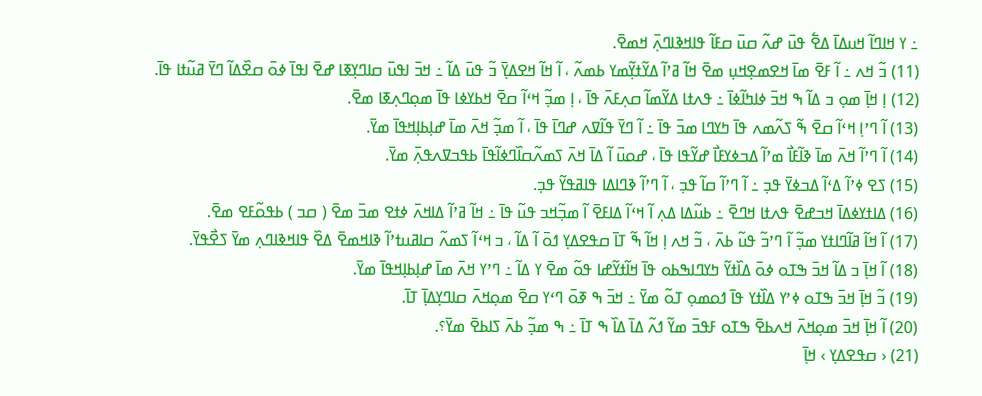߸ ߌ ߞߊߣߊ߬ ߞߎߡߊ߫ ߡߐ߱ ߟߎ߫ ߝߍ߬ ߛߎ߫ ߛߓߊ߬ ߟߊߞߢߊߣߍ߲߫ ߞߘߐ߫.
(11) ߏ߬ ߞߍ ߸ ߊ߬ ߓߐ߫ ߘߊ߫ ߞߐߘߐ߲ߞߎ߲ ߘߐ߫ ߞߊ߬ ߥߴߊ߬ ߡߌ߬ߙߌ߲߬ߘߌ ߕߘߍ߬ ، ߊ߬ ߞߊ߬ ߞߐߡߌ߲߫ ߏ߬ ߟߎ߫ ߡߊ߬ ߸ ߞߏ߫ ߊߟߎ߫ ߛߊߣߌ߲ߧߊ ߝߐ߫ ߊߟߊ߫ ߦߋ߫ ߛߐ߰ߡߊ߬ ߣߌ߫ ߥߎ߬ߙߊ ߟߊ߫.
(12) ߊ߲ ߞߊ߲߫ ߘߋ߲ ߏ ߡߊ߬ ߒ ߞߏ߫ ߦߊߤߊ߬ߦߊ߫ ߸ ߟߍߙߊ ߡߌ߬ߘߊ߬ ߛߍ߲ߓߍ߫ ߟߊ߫ ، ߊ߲ ߘߏ߲߬ ߞߵߊ߬ ߛߐ߫ ߞߕߌߦߊ ߟߊ߫ ߘߋ߲ߣߍ߲ߧߊ ߘߐ߫.
(13) ߊ߬ ߣߴߊ߲ ߞߵߊ߬ ߛߐ߫ ߒ߬ ߖߍ߬ߘߍ ߟߊ߫ ߤߌߣߊ ߘߏ߫ ߟߊ߫ ߸ ߊ߬ ߣߌ߫ ߟߊ߬ߜߍ ߝߣߊ߫ ߟߊ߫ ، ߊ߬ ߘߏ߲߬ ߞߍ߫ ߘߊ߫ ߝߊ߲ߕߊ߲ߞߟߊ߫ ߘߌ߫.
(14) ߊ߬ ߣߴߊ߬ ߞߍ߫ ߘߊ߫ ߢߊ߬ߓߊ߯ ߘߴߊ߬ ߡߏߦߌߓߊ߯ ߝߌ߬ߟߊ ߟߊ߫ ، ߝߋߎ߫ ߊ߬ ߡߊ߫ ߞߍ߫ ߖߘߍ߬ߛߊ߰ߣߦߊ߬ߟߊ߫ ߕߟߏߜߍߟߍ߲߫ ߘߌ߫.
(15) ߖߐ ߦߴߊ߬ ߡߵߊ߬ ߡߏߦߌ߫ ߟߏ߲ ߸ ߊ߬ ߣߴߊ߬ ߛߊ߬ ߟߏ߲ ، ߊ߬ ߣߴߊ߬ ߢߣߊߡߊ ߟߊߥߟߌ߬ ߟߏ߲.
(16) ߡߊߙߌߦߡߊ߫ ߞߏߝߐ߫ ߟߍߙߊ ߞߣߐ߫ ߸ ߕߎ߬ߡߊ ߡߍ߲ ߊ߬ ߞߵߊ߬ ߡߊߓߐ߫ ߊ߬ ߘߏ߲߬ߞߏ ߟߎ߬ ߟߊ߫ ߸ ߞߊ߬ ߥߴߊ߬ ߡߊߞߍ߫ ߦߙߐ ߘߏ߫ ߘߐ߫ ( ߛߏ ) ߕߟߋ߬ߓߐ ߘߐ߫.
(17) ߊ߬ ߞߊ߬ ߥߊ߬ߣߊߙߌ ߘߏ߲߬ ߊ߬ ߣߴߏ߬ ߟߎ߬ ߕߍ߫ ، ߏ߬ ߞߍ ߊ߲ ߞߊ߬ ߒ߬ ߠߊ߫ ߛߟߐߡߌ߲ ߗߋ߫ ߊ߬ ߡߊ߬ ، ߏ ߞߵߊ߬ ߖߘߍ߬ ߛߊߥߎߙߴߊ߬ ߢߊߞߘߐ߫ ߡߐ߰ ߟߊߞߢߊߣߍ߲ ߘߌ߫ ߖߐ߯ߟߌ߫.
(18) ߊ߬ ߞߊ߲߫ ߏ ߡߊ߬ ߞߏ߫ ߒߠߋ ߦߋ߫ ߡߊ߰ߙߌ߬ ߤߌߣߊߒߕߋ ߟߊ߫ ߞߊ߬ߙߌ߬ߝߊ ߟߋ߬ ߘߐ߫ ߌ ߡߊ߬ ߸ ߣߴߌ ߞߍ߫ ߘߊ߫ ߝߊ߲ߕߊ߲ߞߟߊ߫ ߘߌ߫.
(19) ߏ߬ ߞߊ߲߫ ߞߏ߫ ߒߠߋ ߦߴߌ ߡߊ߰ߙߌ ߟߊ߫ ߗߋߘߋ߲ ߠߋ߬ ߘߌ߫ ߸ ߞߏ߫ ߒ ߧߋ߫ ߣߵߌ ߛߐ߫ ߘߋ߲ߞߍ߫ ߛߊߣߌ߲ߡߊ߲߫ ߠߊ߫.
(20) ߊ߬ ߞߊ߲߫ ߞߏ߫ ߘߋ߲ߞߍ߫ ߞߍߕߐ߫ ߒߠߋ ߓߟߏ߫ ߘߌ߬ ߗߍ߬ ߡߊ߫ ߡߊ߰ ߒ ߠߊ߫ ߸ ߒ ߘߏ߲߬ ߕߍ߫ ߖߊߕߐ߫ ߘߌ߫؟.
(21) ‹ ߛߟߐߡߌ߲ › ߞߊ߲߫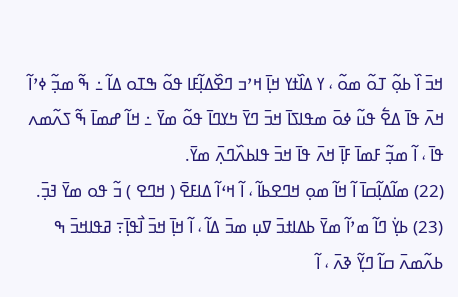ߞߏ߫ ߊ߰ ߕߋ߲߬ ߠߋ߬ ߘߋ߬ ، ߌ ߡߊ߰ߙߌ ߞߊ߲߫ ߞߴߏ ߣߐ߰ߡߊ߲߬ߓߊ ߟߋ߬ ߒߠߋ ߡߊ߬ ߸ ߒ߬ ߘߏ߲߬ ߦߴߊ߬ ߞߍ߫ ߟߊ߫ ߡߐ߱ ߟߎ߬ ߦߋ߫ ߘߟߊߖߊ߫ ߞߏ߫ ߣߌ߫ ߤߌߣߊ߫ ߟߋ߬ ߘߌ߫ ߸ ߞߊ߬ ߝߘߊ߫ ߒ߬ ߖߍ߬ߘߍ ߟߊ߫ ، ߊ߬ ߘߏ߲߬ ߓߘߊ߫ ߓߊ߲߫ ߞߍ߫ ߟߊ߫ ߞߏ߫ ߟߊߕߍ߰ߣߍ߲߫ ߘߌ߫.
(22) ߘߊ߬ߡߊ߲߬ߛߊ߫ ߊ߬ ߞߊ߬ ߘߋ߲ ߞߣߐߕߊ߬ ، ߊ߬ ߞߵߊ߬ ߡߊߓߐ߫ ( ߞߣߐ ) ߏ߬ ߟߋ ߘߌ߫ ߔߏ߲߫.
(23) ߕߌ߲߭ ߣߊ߬ ߘߴߊ߬ ߘߌ߫ ߕߡߊߙߏ߫ ߜߎ߲ ߘߏ߫ ߡߊ߬ ، ߊ߬ ߞߊ߲߫ ߞߏ߫ ߊ߯ߟߊ߲߫߹ ߥߟߊߞߏ߫ ߒ ߕߍ߬ߘߍ߫ ߛߊ߬ ߣߌ߲߬ ߢߍ߫ ، ߊ߬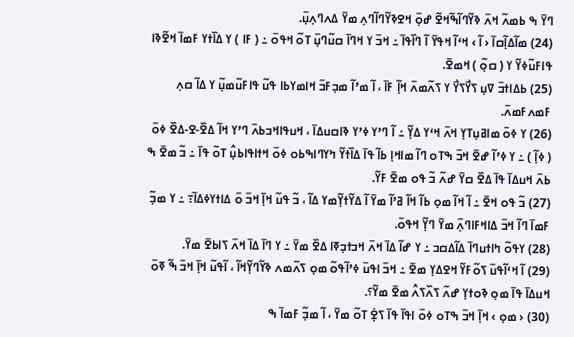ߣߌ߫ ߒ ߕߘߍ߬ ߞߍ߫ ߢߌ߬ߣߊ߬ߒ߬ߞߐ߬ ߝߋ߲߫ ߞߐߢߌ߬ߣߊ߬ߣߍ߲ ߘߌ߫ ߡߍߣߍ߲ߎ߲߫.
(24) ߘߊ߬ߡߊ߲߬ߛߊ߫ ‹ ߊ߬ › ߞߵߊ߬ ߞߟߌ߫ ߊ߬ ߣߊ߰ߟߊ߫ ߸ ߞߏ߫ ߌ ߞߣߊ߫ ߛߎ߬ߣߎ߲߫ ߠߋ߬ ߞߟߋ߫ ߸ ( ߓߊ ) ߌ ߡߊ߰ߙߌ ߓߘߊ߫ ߞߐ߬ߢߊ ߟߊߓߎ߬ߦߌ߬ ߌ ( ߛߋ߲߬ ) ߞߘߐ߫.
(25) ߕߡߊߙߏ߫ ߜߎ߲ ߖߌ߯ߖߌ߯ ߌ ߖߍ߬ߘߍ߫ ߞߊ߲߬ ߓߊ߫ ، ߊ߬ ߘߴߊ߬ ߘߏ߲ߓߏ߫ ߞߊߘߌߕߊ ߟߎ߬ ߟߊߓߎ߬ߘߎ߲߬ ߌ ߡߊ߬ ߛߍ߲ ߓߘߍߓߘߍ߫.
(26) ߌ ߦߋ߫ ߘߊߥߎ߲ߠߌ߲ ߞߍ߫ ߞߵߌ ߡߌ߲߬ ߸ ߊ߬ ߣߴߌ ߦߴߌ ߢߊߛߎߡߊ߫ ، ߞߎߟߊߞߏߕߍ߫ ߣߴߌ ߞߊ߬ ߡߐ߰-ߐ-ߡߐ߰ ߦߋ߫ ( ߦߊ߲߬ ) ߸ ߌ ߦߴߊ߬ ߝߐ߫ ߞߏ߫ ߒߠߋ ߣߊ߬ ߘߊߞߊ߲ ߕߊ߬ ߟߊ߫ ߡߊ߰ߙߌ߬ ߤߌߣߊߒߕߋ ߦߋ߫ ߞߙߊߟߊߕߎ߲߮ ߠߋ߬ ߟߊ߫ ߸ ߏ߬ ߘߐ߫ ߒ ߕߍ߫ ߞߎߡߊ߫ ߟߊ߫ ߡߐ߰ ߛߌ߫ ߝߍ߬ ߏ߬ ߟߋ ߘߐ߫ ߓߌ߬.
(27) ߏ߬ ߟߋ ߞߐ߫ ߸ ߊ߬ ߞߊ߬ ߘߋ߲ ߕߊ߬ ߞߊ߬ ߥߴߊ߬ ߘߌ߫ ߊ߬ ߡߌ߬ߙߌ߲߬ߘߌ ߡߊ߬ ، ߏ߬ ߟߎ߬ ߞߊ߲߫ ߞߏ߫ ߋ߫ ߡߊߙߌߦߡߊ߫߹ ߸ ߌ ߘߏ߲߬ ߓߘߊ߫ ߣߊ߬ ߞߏ߫ ߡߊߞߓߊߣߍ߲߫ ߘߌ߫ ߣߌ߲߬ ߞߟߋ߫.
(28) ߌߟߋ߬ ߤߊߙߎߣߊ߫ ߡߊ߬ߡߛߏ ߸ ߌ ߝߊ߬ ߡߊ߫ ߞߍ߫ ߞߏߙߏ߲ߧߊ ߡߐ߰ ߘߌ߫ ߸ ߌ ߣߊ߫ ߡߊ߫ ߞߍ߫ ߖߊߕߐ߫ ߘߌ߫.
(29) ߊ߬ ߞߵߊ߬ߟߎ߫ ߖߋ߬ߓߌ߬ ߞߐߡߌ߲ ߘߐ߫ ߸ ߞߏ߫ ߊߟߎ߫ ߦߴߊ߬ߟߋ߬ ߘߋ߲ ߖߍ߬ߘߍ ߢߌ߬ߣߌ߲߬ߞߊ߬ ، ߊ߬ߟߎ߬ ߞߊ߲߫ ߞߏ߫ ߒ߬ ߧߋ߫ ߞߎߡߊ߫ ߟߊ߫ ߘߋ߲ ߢߋߙߌ߲ ߝߍ߬ ߖߍ߰ߖߍ߮ ߘߐ߫ ߘߌ߬؟.
(30) ‹ ߘߋ߲ › ߞߊ߲߫ ߞߏ߫ ߒߠߋ ߦߋ߫ ߊߟߊ߫ ߟߊ߫ ߖߐ߲߭ ߠߋ߬ ߘߌ߫ ، ߊ߬ ߘߏ߲߬ ߓߘߊ߫ ߒ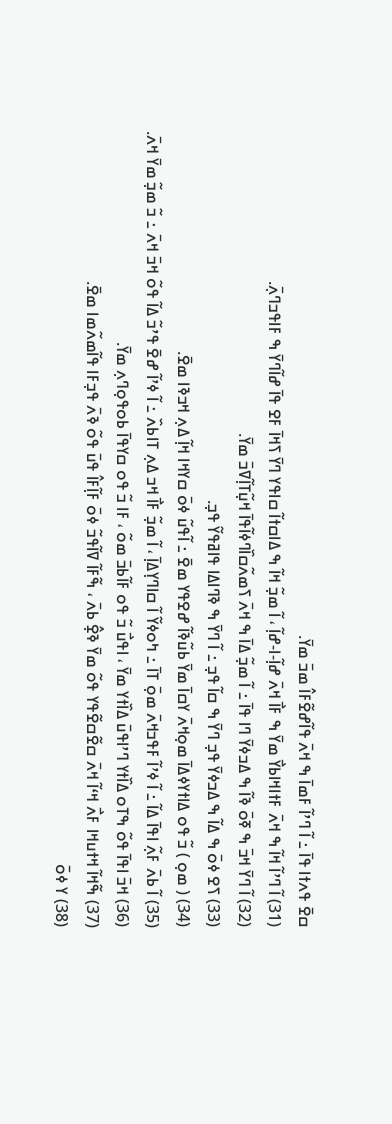ߛߐ߫ ߟߍߙߊ ߟߊ߫ ߸ ߊ߬ ߣߴߊ߬ ߓߘߊ߫ ߒ ߞߍ߫ ߟߊ߬ߝߐ߬ߓߊ߮ ߘߏ߫ ߘߌ߫.
(31) ߊ߬ ߣߴߊ߬ ߞߊ߬ ߒ ߞߍ߫ ߓߙߊߞߊߕߌ߯ ߘߌ߫ ߒ ߓߊ߯ ߞߍ߫ ߝߊ߲߬-ߊ-ߝߊ߲߬ ، ߊ߬ ߘߏ߲߬ ߞߊ߬ ߒ ߡߊߛߙߊ߬ ߛߊߟߌ ߣߌ߫ ߖߞߊ߫ ߓߐ ߟߊ߫ ߝߊ߬ߣߌ߫ ߒ ߓߊߟߏߣߍ߲߫.
(32) ߊ߬ ߣߌ߫ ߞߏ߫ ߒ ߧߋ߫ ߢߊ߬ ߒ ߡߏߦߌ߫ ߣߊ ߟߊ߫ ߸ ߊ߬ ߘߏ߲߬ ߡߊ߫ ߒ ߞߍ߫ ߖߘߍ߬ߛߊ߰ߣߦߊ߬ߟߊ߫ ߞߎ߲߬ߠߊ߲߬ߜߏ߫ ߘߌ߫.
(33) ߖߐ ߦߋ߫ ߒ ߡߊ߬ ߒ ߡߏߦߌ߫ ߟߏ߲ ߣߌ߫ ߒ ߛߊ߬ ߟߏ߲ ߸ ߊ߬ ߣߌ߫ ߒ ߢߣߊߡߊ ߟߊߥߟߌ߬ ߟߏ߲.
(34) ( ߘߋ߲ ) ߏ߬ ߟߋ ߡߊߙߌߦߡߊ߫ ߘߋ߲ߞߍ߫ ߌߛߊ߫ ߘߌ߫ ߕߎ߬ߢߊ߬ ߝߐߟߌ ߘߐ߫ ߸ ߊ߬ߟߎ߬ ߦߋ߫ ߛߌߞߊ ߞߊ߲߬ ߡߍ߲ ߞߏߢߊ ߘߐ߫.
(35) ߊ߬ ߕߍ߫ ߓߍ߲߬ ߊߟߊ߫ ߡߊ߬ ߸ ߊ߬ ߦߴߊ߬ ߓߟߏߞߍ߫ ߘߋ߲߫ ߠߊ߫ ߸ ߤߋߦߌ߬ ߊ߬ ߛߊߣߌ߲ߡߊ߲߫ ، ߊ߬ ߘߏ߲߬ ߓߊ߯ ߞߏ ߡߍ߲ ߠߊߕߍ߰ ߸ ߊ߬ ߦߴߊ߬ ߝߐ߫ ߟߴߏ߬ ߡߊ߬ ߟߋ߬ ߞߏ߫ ߞߍ߫ ߸ ߏ߬ ߘߏ߲߬ ߘߌ߫ ߞߍ߫.
(36) ߞߏ߫ ߊߟߊ߫ ߟߋ߬ ߒߠߋ ߡߊ߰ߙߌ ߣߴߊߟߎ߫ ߡߊ߰ߙߌ ߘߌ߫ ، ߊߟߎ߯ ߏ߬ ߟߋ ߓߊ߬ߕߏ߫ ߘߋ߬ ، ߓߊ ߏ߬ ߟߋ ߛߌߟߊ߫ ߕߋߟߋ߲ߣߍ߲ ߘߌ߫.
(37) ߒ߬ߞߊ߬ ߞߙߎߞߊ ߓߍ߯ ߞߵߊ߬ ߞߍ߫ ߛߐ߬ߛߐ߬ߟߌ ߟߋ߬ ߘߌ߫ ߢߐ߲߮ ߕߍ߫ ، ߒ߬ߓߊ߬ ߜߊ߬ߟߏ߬ ߦߋ߫ ߓߊ߲߬ߓߊ߮ ߟߎ߫ ߟߋ߬ ߢߍ߫ ߟߏ߲ߓߊ ߟߊ߬ߘߍ߬ߘߊ ߘߐ߫.
(38) ߌ ߦߋ߫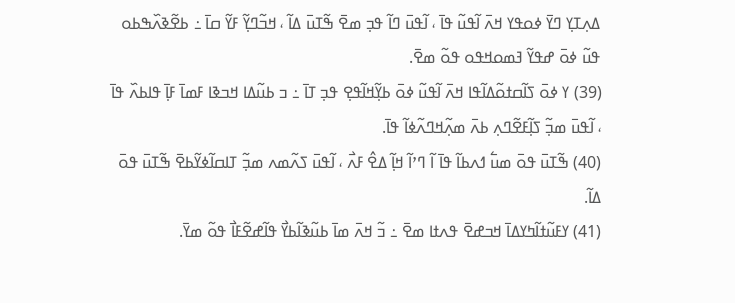ߡߍ߲ߠߌ߲ ߣߌ߫ ߦߋߟߌ ߞߍ߫ ߊ߬ߟߎ߬ ߟߊ߫ ، ߊ߬ߟߎ߫ ߣߊ߬ ߟߏ߲ ߘߐ߫ ߒ߬ߠߎ߫ ߡߊ߬ ، ߞߏ߬ߣߌ߲߬ ߓߌ߬ ߛߊ߫ ߸ ߕߐ߬ߢߍ߰ߒߕߋ ߟߎ߬ ߦߋ߫ ߝߟߌ߬ ߔߘߋߞߟߋ ߟߋ߬ ߘߐ߫.
(39) ߌ ߦߋ߫ ߖߊ߬ߛߙߋ߬ߡߊ߬ߟߊ ߞߍ߫ ߊ߬ߟߎ߬ ߦߋ߫ ߕߌ߲߬ߞߊ߬ߟߐ߲ ߟߏ߲ ߠߊ߫ ߸ ߏ ߕߎ߬ߡߊ ߞߏߢߊ ߓߘߊ߫ ߓߊ߲߫ ߟߊߕߍ߰ ߟߊ߫ ، ߊ߬ߟߎ߫ ߘߏ߲߬ ߖߊ߲߬ߓߐ߬ߣߍ߲ ߕߍ߫ ߘߍ߲߬ߞߣߍ߬ߦߊ߬ ߟߊ߫.
(40) ߒ߬ߠߎ߫ ߟߋ߫ ߘߎ߱ ߗߍߕߊ߬ ߟߊ߫ ߊ߬ ߣߴߊ߬ ߞߊ߲߬ ߡߐ߮ ߓߍ߯ ، ߊ߬ߟߎ߫ ߖߍ߬ߘߍ ߘߏ߲߬ ߠߊߛߊ߬ߦߌ߬ߕߐ߫ ߒ߬ߠߎ߫ ߟߋ߫ ߡߊ߬.
(41) ߌߓߎ߬ߙߊ߬ߤߌߡߊ߫ ߞߏߝߐ߫ ߟߍߙߊ ߘߐ߫ ߸ ߏ߬ ߞߍ߫ ߘߊ߫ ߕߎ߬ߢߊ߬ߕߌ߯ ߟߊ߬ߝߐ߬ߓߊ߯ ߟߋ߬ ߘߌ߫.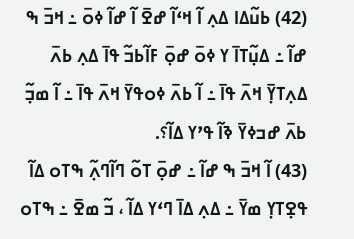(42) ߕߎ߬ߡߊ ߡߍ߲ ߊ߬ ߞߵߊ߬ ߝߐ߫ ߊ߬ ߝߊ߬ ߦߋ߫ ߸ ߞߏ߫ ߒ ߝߊ߬ ߸ ߡߎ߲߬ߠߊ߫ ߌ ߦߋ߫ ߝߋ߲߫ ߓߊ߬ߕߏ߬ ߟߊ߫ ߡߍ߲ ߕߍ߫ ߡߍ߲ߠߌ߲߫ ߞߍ߫ ߟߊ߫ ߸ ߊ߬ ߕߍ߫ ߦߋߟߌ߫ ߞߍ߫ ߟߊ߫ ߸ ߊ߬ ߘߏ߲߬ ߕߍ߫ ߝߏߦߌ߫ ߢߊ߬ ߟߴߌ ߡߊ߬؟.
(43) ߊ߬ ߞߏ߫ ߒ ߝߊ߬ ߸ ߝߋ߲߫ ߠߋ߬ ߣߊ߬ߣߍ߲߬ ߒߠߋ ߡߊ߬ ߟߐ߲ߠߌ߲ ߘߌ߫ ߸ ߡߍ߲ ߡߊ߫ ߣߵߌ ߡߊ߬ ، ߏ߬ ߘߐ߫ ߸ ߒߠߋ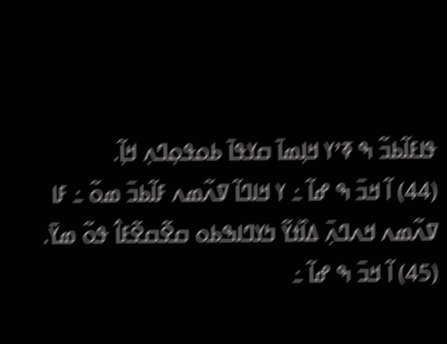ߟߊߓߊ߬ߕߏ߬ ߒ ߧߴߌ ߞߊ߲ߘߊ߫ ߛߌߟߊ߫ ߕߋߟߋ߲ߣߍ߲ ߞߊ߲߬.
(44) ߊ߬ ߞߏ߫ ߒ ߝߊ߬ ߸ ߌ ߞߊߣߊ߬ ߜߍ߬ߘߍ ߓߊ߬ߕߏ߫ ߘߋ߬ ߸ ߓߊ ߜߍ߬ߘߍ ߞߍߣߍ߲߫ ߡߊ߰ߙߌ߬ ߤߌߣߊߒߕߋ ߛߐ߬ߛߐ߬ߓߊ߮ ߟߋ߬ ߘߌ߫.
(45) ߊ߬ ߞߏ߫ ߒ ߝߊ߬ ߸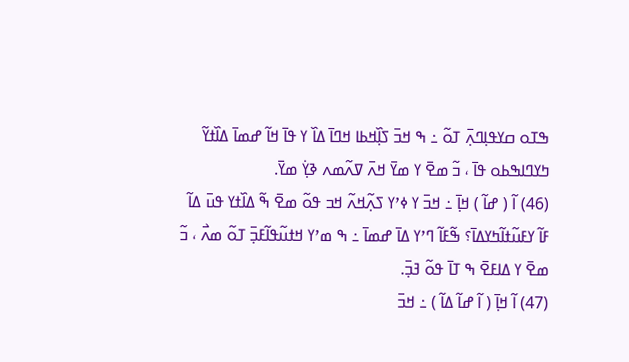ߒߠߋ ߛߌߟߊ߲ߣߍ߲߫ ߠߋ߬ ߸ ߒ ߞߏ߫ ߖߊ߲߰ߞߕߊ ߞߣߊ߫ ߡߊ߰ ߌ ߟߊ߫ ߞߊ߬ ߝߘߊ߫ ߡߊ߰ߙߌ߬ ߤߌߣߊߒߕߋ ߟߊ߫ ، ߏ߬ ߘߐ߫ ߌ ߘߌ߫ ߞߍ߫ ߜߍ߬ߘߍ ߢߌ߲߭ ߘߌ߫.
(46) ߊ߬ ( ߝߊ߬ ) ߞߊ߲߫ ߸ ߞߏ߫ ߌ ߦߴߌ ߖߍ߲߬ߞߍ߬ ߞߏ ߟߋ߬ ߘߐ߫ ߒ߬ ߡߊ߰ߙߌ ߟߎ߫ ߡߊ߬ ߓߊ߬ ߌߓߎ߬ߙߊ߬ߤߌߡߊ߫؟ ߒ߬ߓߊ߬ ߣߴߌ ߡߊ߫ ߝߘߊ߫ ߸ ߒ ߘߴߌ ߞߙߎ߬ߟߊ߬ߓߏ߲߫ ߠߋ߬ ߘߍ߯ ، ߏ߬ ߘߐ߫ ߌ ߡߊߓߐ߫ ߒ ߠߊ߫ ߟߋ߬ ߔߏ߲߫.
(47) ߊ߬ ߞߊ߲߫ ( ߊ߬ ߝߊ߬ ߡߊ߬ ) ߸ ߞߏ߫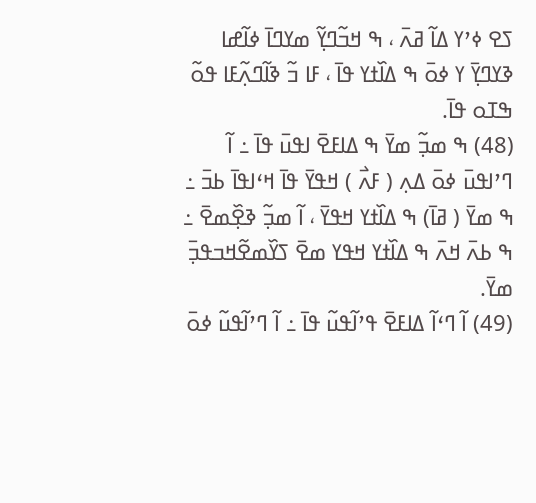ߖߐ ߦߴߌ ߡߊ߬ ߥߍ߫ ، ߒ ߞߏ߬ߣߌ߲߬ ߘߌߣߊ߫ ߦߊ߬ߝߊ ߢߌߣߌ߲߫ ߌ ߦߋ߫ ߒ ߡߊ߰ߙߌ ߟߊ߫ ، ߓߊ ߏ߬ ߢߊ߬ߣߍ߲߬ߓߊ ߟߋ߬ ߒߠߋ ߟߊ߫.
(48) ߒ ߘߏ߲߬ ߘߌ߫ ߒ ߡߊߓߐ߫ ߊߟߎ߫ ߟߊ߫ ߸ ߊ߬ ߣߴߊߟߎ߫ ߦߋ߫ ߡߍ߲ ( ߓߍ߯ ) ߞߟߌ߫ ߟߊ߫ ߞߵߊߟߊ߫ ߕߏ߫ ߸ ߒ ߘߌ߫ ( ߥߊ߫) ߒ ߡߊ߰ߙߌ ߞߟߌ߫ ، ߊ߬ ߘߏ߲߬ ߢߐ߲߰ߘߐ߫ ߸ ߒ ߕߍ߫ ߞߍ߫ ߒ ߡߊ߰ߙߌ ߞߟߌ ߘߐ߫ ߖߌ߰ߘߐ߬ߞߏߟߏ߲߫ ߘߌ߫.
(49) ߊ߬ ߣߵߊ߬ ߡߊߓߐ߫ ߟߴߊ߬ߟߎ߬ ߟߊ߫ ߸ ߊ߬ ߣߴߊ߬ߟߎ߬ ߦߋ߫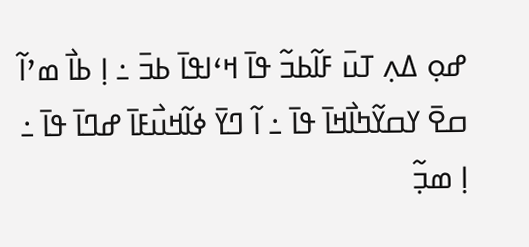ߝߋ߲ ߡߍ߲ ߠߎ߫ ߓߊ߬ߕߏ߬ ߟߊ߫ ߞߵߊߟߊ߫ ߕߏ߫ ߸ ߊ߲ ߕߊ߯ ߘߴߊ߬ ߛߐ߫ ߌߛߌ߬ߤߊ߯ߞߊ߫ ߟߊ߫ ߸ ߊ߬ ߣߌ߫ ߦߊ߬ߞߎ߯ߓߊ߫ ߝߣߊ߫ ߟߊ߫ ߸ ߊ߲ ߘߏ߲߬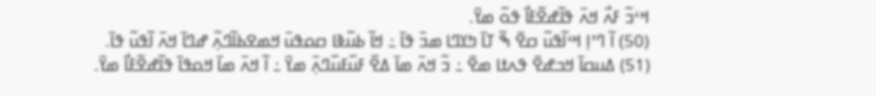ߞߵߏ߬ ߓߍ߯ ߞߍ߫ ߟߊ߬ߝߐ߬ߓߊ߯ ߟߋ߬ ߘߌ߫.
(50) ߊ߬ ߣߴߊ߲ ߞߵߊ߬ߟߎ߬ ߛߐ߫ ߒ߬ ߠߊ߫ ߤߌߣߊ ߘߏ߫ ߟߊ߫ ߸ ߞߊ߬ ߕߎ߬ߢߊ ߛߋߟߎ߫ ߞߘߐߕߊ߬ߣߍ߲߬ ߝߣߊ߫ ߞߍ߫ ߊ߬ߟߎ߬ ߟߊ߫.
(51) ߡߎߛߊ߫ ߞߏߝߐ߫ ߟߍߙߊ ߘߐ߫ ߸ ߏ߬ ߞߍ߫ ߘߊ߫ ߡߐ߰ ߓߎ߰ߓߎ߰ߣߍ߲߫ ߘߌ߫ ߸ ߊ߬ ߞߍ߫ ߘߊ߫ ߞߋߟߊ߫ ߟߊ߬ߝߐ߬ߓߊ߯ ߘߌ߫.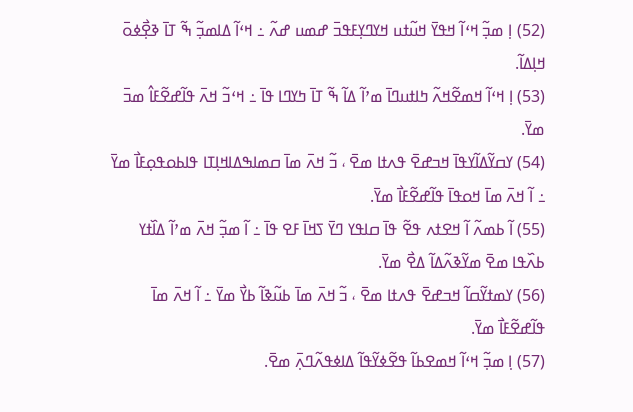(52) ߊ߲ ߘߏ߲߬ ߞߵߊ߬ ߞߟߌ߫ ߞߎ߬ߙߎ ߞߌߣߌ߲ߓߟߏ߫ ߝߘߎ ߝߍ߬ ߸ ߞߵߊ߬ ߡߊߘߏ߲߬ ߒ߬ ߠߊ߫ ߢߐ߲߯ߦߋ߫ ߞߊ߲ߡߊ߬.
(53) ߊ߲ ߞߵߊ߬ ߞߘߐ߬ߞߍ߬ ߤߊߙߎߣߊ߫ ߘߴߊ߬ ߡߊ߬ ߒ߬ ߠߊ߫ ߤߌߣߊ ߟߊ߫ ߸ ߞߵߏ߬ ߞߍ߫ ߟߊ߬ߝߐ߬ߓߊ߮ ߘߏ߫ ߘߌ߫.
(54) ߌߛߌ߬ߡߊ߬ߌߟߊ߫ ߞߏߝߐ߫ ߟߍߙߊ ߘߐ߫ ، ߏ߬ ߞߍ߫ ߘߊ߫ ߛߘߊߒߡߊߞߊ߲ߠߊ ߟߊߕߋߟߋ߲ߓߊ߯ ߘߌ߫ ߸ ߊ߬ ߞߍ߫ ߘߊ߫ ߞߋߟߊ߫ ߟߊ߬ߝߐ߬ߓߊ߯ ߘߌ߫.
(55) ߊ߬ ߕߘߍ߬ ߊ߬ ߞߐߙߍ ߟߐ߬ ߟߊ߫ ߛߊߟߌ ߣߌ߫ ߖߞߊ߫ ߓߐ ߟߊ߫ ߸ ߊ߬ ߘߏ߲߬ ߞߍ߫ ߘߴߊ߬ ߡߊ߰ߙߌ ߕߍ߰ߟߊ ߘߐ߫ ߘߌ߬ߢߍ߬ߡߊ߬ ߡߐ߯ ߘߌ߫.
(56) ߌߘߙߌ߬ߛߊ߬ ߞߏߝߐ߫ ߟߍߙߊ ߘߐ߫ ، ߏ߬ ߞߍ߫ ߘߊ߫ ߕߎ߬ߢߊ߬ ߕߌ߯ ߘߌ߫ ߸ ߊ߬ ߞߍ߫ ߘߊ߫ ߟߊ߬ߝߐ߬ߓߊ߯ ߘߌ߫.
(57) ߊ߲ ߘߏ߲߬ ߞߵߊ߬ ߞߘߐߕߊ߬ ߟߐ߬ߦߌ߬ߟߊ߬ ߡߊߦߟߍ߬ߣߍ߲߫ ߘߐ߫.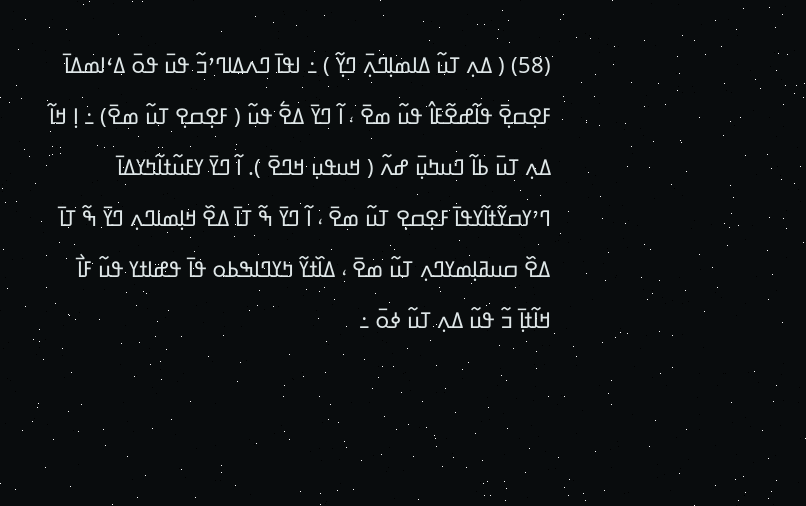(58) ( ߡߍ߲ ߠߎ߬ ߡߊߘߊ߲ߣߍ߲߫ ߣߌ߲߬ ) ߸ ߊߟߊ߫ ߣߍߡߊߣߴߏ߬ ߟߎ߫ ߟߋ߫ ߡߵߊߘߡߊ߫ ߓߐ߲ߛߐ߲߫ ߟߊ߬ߝߐ߬ߓߊ߮ ߟߎ߬ ߘߐ߫ ، ߊ߬ ߣߌ߫ ߡߐ߱ ߟߎ߬ ( ߓߐ߲ߛߐ߲ ߠߎ߬ ߘߐ߫) ߸ ߊ߲ ߞߊ߬ ߡߍ߲ ߠߎ߫ ߕߊ߬ ߣߎߤߎ߲߫ ߝߍ߬ ( ߞߎߟߎ߲ ߞߣߐ߫ ). ߊ߬ ߣߌ߫ ߌߓߎ߬ߙߊ߬ߤߌߡߊ߫ ߣߴߌߛߌ߬ߙߊ߬ߌߟߊ߫ ߓߐ߲ߛߐ߲ ߠߎ߬ ߘߐ߫ ، ߊ߬ ߣߌ߫ ߒ߬ ߠߊ߫ ߡߐ߰ ߞߊ߲ߘߊߣߍ߲ ߣߌ߫ ߒ߬ ߠߊ߫ ߡߐ߰ ߛߎߥߊ߲ߘߌߣߍ߲ ߠߎ߬ ߘߐ߫ ، ߡߊ߰ߙߌ߬ ߤߌߣߊߒߕߋ ߟߊ߫ ߟߝߊߙߌ ߟߎ߬ ߓߊ߯ ߞߊ߬ߙߊ߲߫ ߏ߬ ߟߎ߬ ߡߍ߲ ߠߎ߬ ߦߋ߫ ߸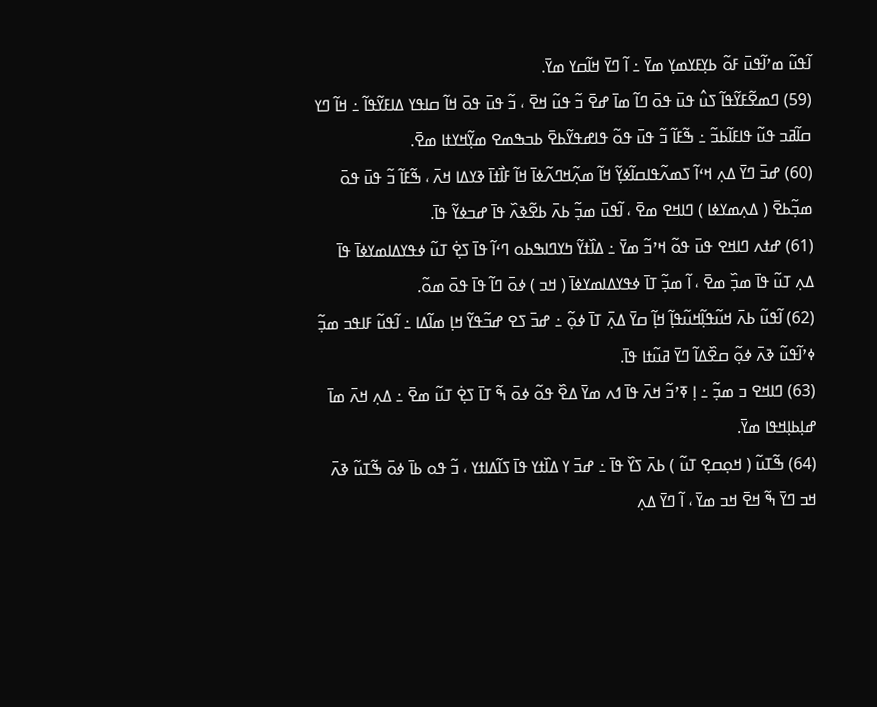ߊ߬ߟߎ߬ ߘߴߊ߬ߟߎ߫ ߓߋ߬ ߕߌ߲ߓߌߘߌ߲ ߘߌ߫ ߸ ߊ߬ ߣߌ߫ ߞߊ߬ߛߌ ߘߌ߫.
(59) ߣߘߐ߬ߓߌ߬ߟߊ߬ ߖߎ߮ ߟߎ߫ ߟߋ߫ ߣߊ߬ ߘߊ߫ ߝߐ߫ ߏ߬ ߟߎ߬ ߞߐ߫ ، ߏ߬ ߟߎ߫ ߟߋ߫ ߞߊ߬ ߛߊߟߌ ߡߊߓߌ߬ߟߊ߬ ߸ ߞߊ߬ ߣߌ ߛߊ߬ߥߏ ߟߎ߬ ߟߊߓߊ߬ߕߏ߬ ߸ ߒ߬ߓߊ߬ ߏ߬ ߟߎ߫ ߟߋ߬ ߟߊߝߟߌ߬ߕߐ߫ ߕߏߒߘߐ ߘߌ߲߬ߞߌߙߊ ߘߐ߫.
(60) ߝߏ߫ ߣߌ߫ ߡߍ߲ ߞߵߊ߬ ߖߘߍ߬ߟߊߛߊ߬ߦߌ߲߬ ߞߊ߬ ߘߍ߲߬ߞߣߍ߬ߦߊ߫ ߞߊ߬ ߓߊ߯ߙߊ߫ ߢߌߡߊ ߞߍ߫ ، ߒ߬ߓߊ߬ ߏ߬ ߟߎ߫ ߟߋ߫ ߘߏ߲߬ߕߐ߫ ( ߡߍ߲ߘߌߦߊ ) ߣߊߞߐ ߘߐ߫ ، ߊ߬ߟߎ߫ ߘߏ߲߬ ߕߍ߫ ߕߐ߬ߢߍ߰ ߟߊ߫ ߝߏߦߌ߬ ߟߊ߫.
(61) ߝߙߍ ߣߊߞߐ ߟߎ߫ ߟߋ߬ ߞߴߏ߬ ߘߌ߫ ߸ ߡߊ߰ߙߌ߬ ߤߌߣߊߒߕߋ ߣߵߊ߬ ߟߊ߫ ߖߐ߲߭ ߠߎ߬ ߦߟߌߡߊߘߌߦߊ߫ ߟߊ߫ ߡߍ߲ ߠߎ߬ ߟߊ߫ ߘߏ߲߰ ߘߐ߫ ، ߊ߬ ߘߏ߲߬ ߠߊ߫ ߦߟߌߡߊߘߌߦߊ߫ ( ߞߏ ) ߦߋ߫ ߣߊ߬ ߟߊ߫ ߟߋ߫ ߘߋ߬.
(62) ߊ߬ߟߎ߬ ߕߍ߫ ߞߎ߬ߟߊ߲߬ߞߎ߬ߟߊ߲߬ ߞߊ߲߬ ߛߌ߫ ߡߍ߲߫ ߠߊ߫ ߦߋ߲߬ ߸ ߝߏ߫ ߖߐ ߝߏ߬ߟߌ߬ ߞߊ߲ ߘߊ߬ߡߊ ߸ ߊ߬ߟߎ߬ ߓߊߟߏ ߘߏ߲߬ ߦߴߊ߬ߟߎ߬ ߢߍ߫ ߦߋ߲߬ ߛߐ߰ߡߊ߬ ߣߌ߫ ߥߎ߬ߙߊ ߟߊ߫.
(63) ߣߊߞߐ ߏ ߘߏ߲߬ ߸ ߊ߲ ߧߴߏ߬ ߞߍ߫ ߟߊ߫ ߗߍ ߘߌ߫ ߡߐ߰ ߟߋ߬ ߦߋ߫ ߒ߬ ߠߊ߫ ߖߐ߲߭ ߠߎ߬ ߘߐ߫ ߸ ߡߍ߲ ߞߍ߫ ߘߊ߫ ߝߊ߲ߕߊ߲ߞߟߊ ߘߌ߫.
(64) ߒ߬ߠߎ߬ ( ߞߋ߲ߛߐ߲ ߠߎ߬ ) ߕߍ߫ ߖߌ߰ ߟߊ߫ ߸ ߝߏ߫ ߌ ߡߊ߰ߙߌ ߟߊ߫ ߖߊ߬ߡߊߙߌ ، ߏ߬ ߟߋ ߕߊ߫ ߦߋ߫ ߒ߬ߠߎ߬ ߢߍ߫ ߞߏ ߣߌ߫ ߒ߬ ߞߐ߫ ߞߏ ߘߌ߫ ، ߊ߬ ߣߌ߫ ߡߍ߲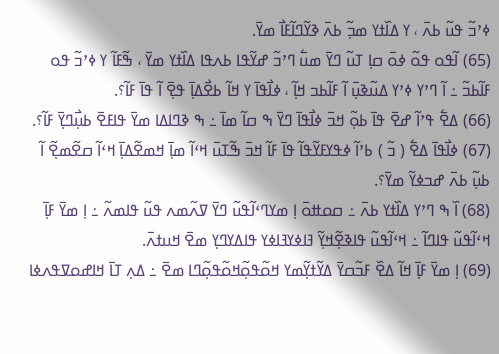ߦߴߏ߬ ߟߎ߬ ߕߍ߫ ، ߌ ߡߊ߰ߙߌ ߘߏ߲߬ ߕߍ߫ ߢߌ߬ߣߊ߬ߓߊ߯ ߘߌ߫.
(65) ߊ߬ߟߋ ߟߋ߬ ߦߋ߫ ߛߊ߲ ߠߎ߬ ߣߌ߫ ߘߎ߱ ߣߴߏ߬ ߝߌ߬ߟߊ ߕߍߟߊ ߡߊ߰ߙߌ ߘߌ߫ ، ߒ߬ߓߊ߬ ߌ ߦߴߏ߬ ߟߋ ߓߊ߬ߕߏ߬ ߸ ߊ߬ ߣߴߌ ߦߴߌ ߡߎ߬ߢߎ߲߫ ߊ߬ ߓߊ߬ߕߏ ߞߊ߲߬ ، ߦߊ߯ߟߊ߫ ߌ ߞߊ߬ ߕߐ߯ߡߊ߲߫ ߟߐ߲߫ ߊ߬ ߟߊ߫ ߓߊ߬؟.
(66) ߡߐ߱ ߟߴߊ߬ ߝߐ߫ ߟߊ߫ ߕߋ߲߬ ߞߏ߫ ߦߊ߯ߟߊ߫ ߣߌ߫ ߒ ߛߊ߬ ߘߊ߫ ߸ ߒ ߢߣߊߡߊ ߘߌ߫ ߟߊߓߐ߫ ߕߎ߲߯ߣߌ߲߫ ߓߊ߬؟.
(67) ߦߊ߯ߟߊ߫ ߡߐ߱ ( ߏ߬ ) ߕߴߊ߬ ߦߟߌߓߌ߬ߟߊ߬ ߟߊ߫ ߓߊ߬ ߞߏ߫ ߒ߬ߠߎ߫ ߞߵߊ߬ ߘߊ߲߫ ߞߘߐ߬ߡߊ߲߫ ߞߵߊ߬ ߛߐ߬ߘߐ߲߬ ߊ߬ ߕߎ߲߬ ߕߍ߫ ߝߏߦߌ߬ ߘߌ߫؟.
(68) ߊ߰ ߒ ߣߴߌ ߡߊ߰ߙߌ ߕߍ߫ ߸ ߛߋߚߋ߫ ߊ߲ ߘߌߣߵߊ߬ߟߎ߬ ߣߌ߫ ߜߍ߬ߘߍ ߟߎ߬ ߟߊߘߍ߬ ߸ ߊ߲ ߘߌ߫ ߓߊ߲߫ ߞߵߊ߬ߟߎ߬ ߟߊߣߊ߬ ߸ ߞߵߊ߬ߟߎ߬ ߟߊߢߐ߲߬ߞߌ߲߬ ߔߊߦߌߔߊߦߌ ߟߊߡߌߣߌ߲ ߘߐ߫ ߞߎߙߍ߫.
(69) ߊ߲ ߘߌ߫ ߓߊ߲߫ ߞߊ߬ ߡߐ߰ ߓߏ߬ߛߌ߫ ߡߌ߬ߙߌ߲߬ߘߌ ߞߋ߬ߟߋ߲߬ߞߋ߬ߟߋ߲߬ߣߊ ߘߐ߫ ߸ ߡߍ߲ ߠߊ߫ ߞߊߝߋߜߟߍߦߊ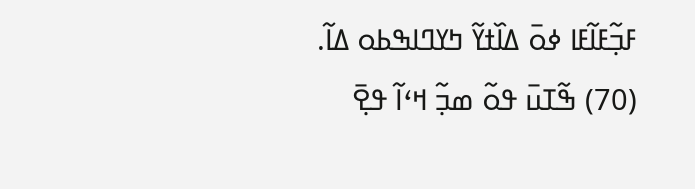ߓߏ߲߬ߓߊ߬ߓߊ ߦߋ߫ ߡߊ߰ߙߌ߬ ߤߌߣߊߒߕߋ ߡߊ߬.
(70) ߒ߬ߠߎ߫ ߟߋ߬ ߘߏ߲߬ ߞߵߊ߬ ߟߐ߲߫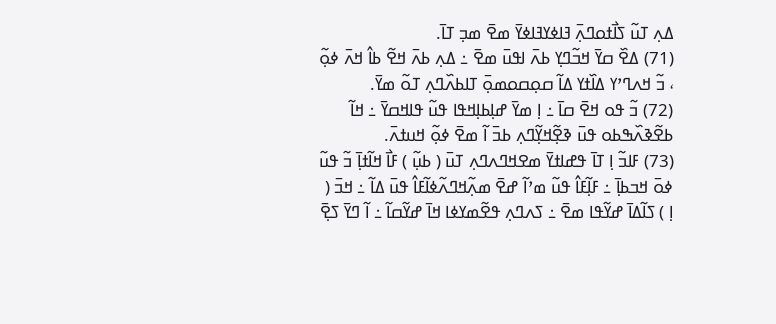ߡߍ߲ ߠߎ߬ ߖߊ߯ߙߋߣߍ߲߫ ߔߊߦߌߔߊߦߌ߫ ߘߐ߫ ߘߏ߲ ߠߊ߫.
(71) ߡߐ߰ ߛߌ߫ ߞߏ߬ߣߌ߲ ߕߍ߫ ߊߟߎ߫ ߘߐ߫ ߸ ߡߍ߲ ߕߍ߫ ߞߐ߬ ߕߊ߮ ߞߍ߫ ߦߋ߲߬ ، ߏ߬ ߞߍߣߴߌ ߡߊ߰ߙߌ ߡߊ߬ ߛߋ߲ߛߋߘߋ߲߫ ߠߊߕߍ߰ߣߍ߲ ߠߋ߬ ߘߌ߫.
(72) ߏ߬ ߟߋ ߞߐ߫ ߛߊ߫ ߸ ߊ߲ ߘߌ߫ ߝߊ߲ߕߊ߲ߞߟߊ ߟߎ߬ ߟߊߞߛߌ߫ ߸ ߞߊ߬ ߕߐ߬ߢߍ߰ߒߕߋ ߟߎ߫ ߢߐ߲߬ߞߌ߲߬ߣߍ߲ ߕߏ߫ ߊ߬ ߘߐ߫ ߦߋ߲߬ ߞߎߙߍ߫.
(73) ߓߊߏ߬ ߊ߲ ߠߊ߫ ߟߝߊߙߌ߫ ߘߐߞߣߍߣߍ߲ ߠߎ߫ ( ߕߎ߲߬ ) ߓߊ߯ ߞߊ߬ߙߊ߲߫ ߏ߬ ߟߎ߬ ߦߋ߫ ߞߏߕߊ߲߫ ߸ ߓߊ߲߬ߓߊ߮ ߟߎ߬ ߘߴߊ߬ ߝߐ߫ ߘߍ߲߬ߞߣߍ߬ߦߊ߬ߓߊ߮ ߟߎ߫ ߡߊ߬ ߸ ߞߏ߫ ( ߊ߲ ) ߖߊ߬ߡߊ߫ ߝߌ߬ߟߊ ߘߐ߫ ߸ ߖߍߣߍ߲ ߟߐ߬ߘߌߦߊ ߞߊ߫ ߝߌ߬ߛߊ߬ ߸ ߊ߬ ߣߌ߫ ߖߐ߲߫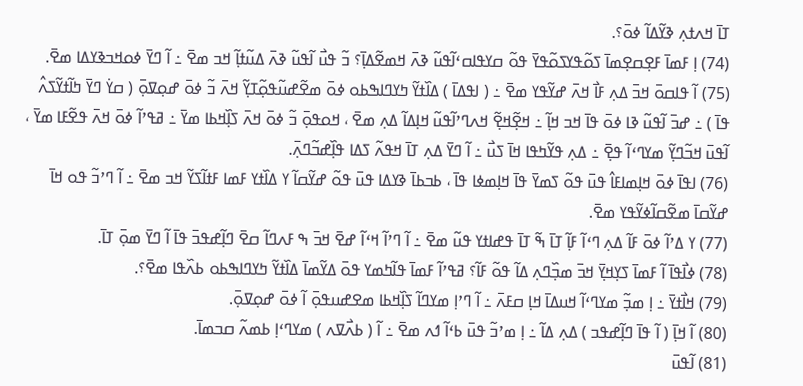ߠߊ߫ ߞߍߙߍ߲ ߢߌ߬ߡߊ߬ ߦߋ߫؟.
(74) ߊ߲ ߓߘߊ߫ ߓߐ߲ߛߐ߲ߘߊ߫ ߖߋ߬ߟߌߖߋ߬ߟߌ߫ ߟߋ߬ ߛߌߟߊߛߵߊ߬ߟߎ߬ ߢߍ߫ ߞߘߐ߬ߡߊ߲߫؟ ߏ߬ ߟߎ߯ ߊ߬ߟߎ߬ ߢߍ߫ ߡߎ߬ߙߊ߲߬ ߞߏ ߘߐ߫ ߸ ߊ߬ ߣߌ߫ ߦߋߞߏߢߌߡߊ ߘߐ߫.
(75) ߊ߬ ߟߊߛߋ߫ ߞߏ߫ ߡߍ߲ ߓߊ߯ ߞߍ߫ ߝߌ߬ߟߌ ߘߐ߫ ߸ ( ߊߟߡߊ߫ ) ߡߊ߰ߙߌ߬ ߤߌߣߊߒߕߋ ߦߋ߫ ߘߐ߬ߝߎ߬ߟߋ߲߬ߠߌ߲߬ ߞߍ߫ ߏ߬ ߦߋ߫ ߝߋ߲ߜߋ߲߫ ( ߛߌ߭ ߣߌ߫ ߤߊ߬ߙߌ߬ߖߍ߮ ߟߊ߫ ) ߸ ߝߏ߫ ߊ߬ߟߎ߬ ߢߊ ߦߋ߫ ߟߊ߫ ߞߏ ߞߊ߲߬ ߸ ߞߐ߲߬ߞߐ߲߬ ߞߍߣߴߊ߬ߟߎ߬ ߞߊ߲ߡߊ߬ ߡߍ߲ ߘߐ߫ ، ߞߋߟߋ߲߫ ߏ߬ ߦߋ߫ ߞߍ߫ ߖߊ߲߰ߞߕߊ ߘߌ߫ ߸ ߥߟߴߊ߬ ߦߋ߫ ߞߍ߫ ߟߐ߬ߓߊ ߘߌ߫ ، ߊ߬ߟߎ߫ ߞߏ߬ߣߌ߲߬ ߘߌߣߵߊ߬ ߟߐ߲߫ ߸ ߡߍ߲ ߟߌ߬ߤߟߊ ߞߊ߫ ߖߎ߯ ߸ ߊ߬ ߣߌ߫ ߡߍ߲ ߠߊ߫ ߞߟߍ߬ ߖߡߊ ߟߊ߲߰ߝߏ߬ߣߍ߲߫.
(76) ߊߟߊ߫ ߦߋ߫ ߞߊ߲ߘߊߓߊ߮ ߟߎ߫ ߟߋ߬ ߖߘߌ߫ ߟߊ߫ ߞߊ߲ߘߦߊ ߟߊ߫ ، ߕߏߕߊ߫ ߢߌߡߊ ߟߎ߫ ߟߋ߬ ߝߌ߬ߛߊ߬ ߌ ߡߊ߰ߙߌ ߓߘߊ ߓߙߊ߬ߖߌ߬ ߞߏ ߘߐ߫ ߸ ߊ߬ ߣߴߏ߬ ߟߋ ߞߊ߫ ߝߌ߬ߛߊ߫ ߘߐ߬ߛߊ߬ߦߌ߬ߟߌ ߘߐ߫.
(77) ߌ ߡߴߊ߬ ߦߋ߫ ߓߊ߬ ߡߍ߲ ߣߵߊ߬ ߓߊ߲߬ ߠߊ߫ ߒ߬ ߠߊ߫ ߟߝߊߙߌ ߟߎ߬ ߘߐ߫ ߸ ߊ߬ ߣߴߊ߬ ߞߵߊ߬ ߝߐ߫ ߞߏ߫ ߒ ߓߍߣߊ߬ ߛߐ߫ ߣߊ߲߬ߝߟߏ߫ ߟߊ߫ ߊ߬ ߣߌ߫ ߘߋ߲߫ ߠߊ߫.
(78) ߦߊ߯ߟߊ߫ ߊ߬ ߓߘߊ߫ ߖߌ߲ߞߌ߲߫ ߞߏ߫ ߘߏ߲߰ߣߍ߲ ߡߊ߬ ߟߋ߬ ߓߊ߬؟ ߥߟߴߊ߬ ߓߘߊ߫ ߟߊ߬ߤߘߌ ߟߋ߫ ߡߌ߬ߘߊ߫ ߡߊ߰ߙߌ߬ ߤߌߣߊߒߕߋ ߕߍ߰ߟߊ ߘߐ߫؟.
(79) ߞߊ߯ߙߌ߫ ߸ ߊ߲ ߘߏ߲߬ ߘߌߣߵߊ߬ ߞߎߡߊ߫ ߞߊ߲ ߛߓߍ߫ ߸ ߊ߬ ߣߴߊ߲ ߘߌߣߊ߬ ߖߊ߲߰ߞߕߊ ߘߐߝߎߟߋ߲߫ ߊ߬ ߦߋ߫ ߝߋ߲ߜߋ߲߫.
(80) ߊ߬ ߞߊ߲߫ ( ߊ߬ ߟߊ߫ ߣߊ߲߬ߝߟߏ ) ߡߍ߲ ߡߊ߬ ߸ ߊ߲ ߘߴߏ߬ ߟߎ߫ ߕߵߊ߬ ߗߍ ߘߐ߫ ߸ ߊ߬ ( ߕߍ߯ߜߍ ) ߘߌߣߵߊ߲ ߕߘߍ߬ ߛߏߘߊ߫.
(81) ߊ߬ߟߎ߫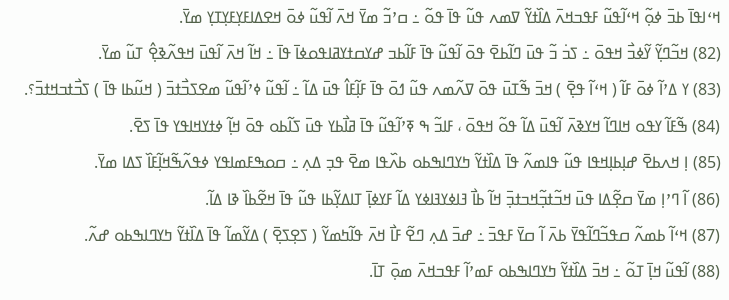ߞߵߊߟߊ߫ ߕߏ߫ ߦߋ߲߬ ߞߵߊ߬ߟߎ߬ ߓߟߏߞߍ߫ ߡߊ߰ߙߌ߬ ߜߘߍ ߟߎ߬ ߟߊ߫ ߟߋ߬ ߸ ߛߴߏ߬ ߘߌ߫ ߞߍ߫ ߊ߬ߟߎ߬ ߦߋ߫ ߞߐߡߊߓߌ߲ߓߌ߲ߠߌ߲ ߘߌ߫.
(82) ߞߏ߬ߣߌ߲߬ ߌ߬ߦߏ߯ ߞߟߋ߫ ߸ ߖߏ߭ ߏ߬ ߟߎ߫ ߣߊ߬ߕߐ߫ ߟߋ߫ ߊ߬ߟߎ߬ ߟߊ߫ ߓߊ߬ߕߏ ߝߌߛߙߌߥߊߟߋߦߊ߫ ߟߊ߫ ߸ ߞߊ߬ ߞߍ߫ ߊ߬ߟߎ߫ ߞߟߍ߬ߢߐ߲߮ ߠߎ߬ ߘߌ߫.
(83) ߌ ߡߴߊ߬ ߦߋ߫ ߓߊ߬ ( ߞߵߊ߬ ߟߐ߲߫ ) ߞߏ߫ ߒ߬ߠߎ߫ ߟߋ߫ ߜߍ߬ߘߍ ߟߎ߬ ߗߋ߫ ߟߊ߫ ߓߊ߲߬ߓߊ߮ ߟߎ߫ ߡߊ߬ ߸ ߊ߬ߟߎ߬ ߦߴߊ߬ߟߎ߬ ߘߐߖߏ߯ߙߏ߫ ( ߞߎ߬ߕߊ ߟߊ߫ ) ߖߏ߯ߙߏߞߙߏ߫؟.
(84) ߒ߬ߓߊ߬ ߌߟߋ ߞߊߣߊ߬ ߞߌߢߍ߫ ߊ߬ߟߎ߫ ߡߊ߬ ߟߋ߬ ߞߟߋ߫ ، ߓߊߏ߬ ߒ ߧߴߊ߬ߟߎ߬ ߟߊ߫ ߥߊ߯ߕߌ ߟߎ߫ ߖߊ߬ߕߋ ߟߋ߫ ߞߊ߲߬ ߦߙߌߞߊߟߌ ߟߊ߫ ߖߐ߫.
(85) ߊ߲ ߞߍߕߐ߫ ߝߊ߲ߕߊ߲ߞߟߊ ߟߎ߬ ߟߊߘߍ߬ ߟߊ߫ ߡߊ߰ߙߌ߬ ߤߌߣߊߒߕߋ ߕߍ߰ߟߊ ߘߐ߫ ߟߏ߲ ߡߍ߲ ߸ ߛߋߒߓߘߊߟߌ ߦߟߍ߬ߒ߬ߞߊ߲߬ߓߊ߰ ߖߡߊ ߘߌ߫.
(86) ߊ߬ ߣߴߊ߲ ߘߌ߫ ߛߐ߲߬ߡߊ ߟߎ߫ ߞߏ߬ߙߏ߲߬ߞߏߙߏ߲߫ ߞߊ߬ ߕߊ߯ ߔߊߦߌߔߊߦߌ ߡߊ߬ ߓߌߦߊ߲߫ ߠߊߡߌ߲߬ߕߊ ߟߎ߬ ߟߊ߫ ߞߐ߬ߕߊ߰ ߢߊ ߡߊ߬.
(87) ߞߵߊ߬ ߕߘߍ߬ ߛߟߏ߬ߣߊ߬ߟߌ߫ ߕߍ߫ ߊ߬ ߛߌ߫ ߓߟߏ߫ ߸ ߝߏ߫ ߡߍ߲ ߣߐ߬ ߓߊ߯ ߞߍ߫ ߟߊ߬ߤߘߌ߬ ( ߖߐ߲ߖߐ߲߫ ) ߡߌ߬ߘߊ߬ ߟߊ߫ ߡߊ߰ߙߌ߬ ߤߌߣߊߒߕߋ ߝߍ߬.
(88) ߊ߬ߟߎ߬ ߞߊ߲߫ ߠߋ߬ ߸ ߞߏ߫ ߡߊ߰ߙߌ߬ ߤߌߣߊߒߕߋ ߓߘߴߊ߬ ߓߟߏߞߍ߫ ߘߋ߲߫ ߠߊ߫.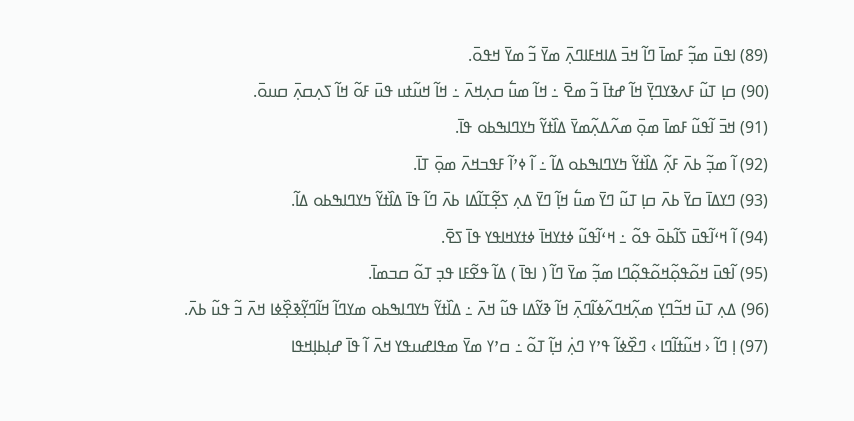(89) ߊߟߎ߫ ߘߏ߲߬ ߓߘߊ߫ ߣߊ߬ ߞߏ߫ ߡߊߞߓߊߣߍ߲߫ ߘߌ߫ ߏ߬ ߘߌ߫ ߞߟߋ߫.
(90) ߛߊ߲ ߠߎ߬ ߓߍߢߌߣߌ߲߫ ߞߊ߬ ߝߙߊ߫ ߏ߬ ߘߐ߫ ߸ ߞߊ߬ ߘߎ߱ ߛߍ߲ߞߍ߫ ߸ ߞߊ߬ ߞߎ߬ߙߎ ߟߎ߫ ߓߋ߬ ߞߊ߬ ߖߍ߲ߛߍ߲߫ ߛߎߋ߫.
(91) ߞߏ߫ ߊ߬ߟߎ߬ ߓߘߊ߫ ߘߋ߲߫ ߘߍ߬ߡߍ߲߬ߘߌ߫ ߡߊ߰ߙߌ߬ ߤߌߣߊߒߕߋ ߟߊ߫.
(92) ߊ߬ ߘߏ߲߬ ߕߍ߫ ߓߍ߲߬ ߡߊ߰ߙߌ߬ ߤߌߣߊߒߕߋ ߡߊ߬ ߸ ߊ߬ ߦߴߊ߬ ߓߟߏߞߍ߫ ߘߋ߲߫ ߠߊ߫.
(93) ߣߌߡߊ߫ ߛߌ߫ ߕߍ߫ ߛߊ߲ ߠߎ߬ ߣߌ߫ ߘߎ߱ ߞߊ߲߬ ߣߌ߫ ߡߍ߲ ߖߐ߲߬ߠߊ߬ߡߊ ߕߍ߫ ߣߊ߬ ߟߊ߫ ߡߊ߰ߙߌ߬ ߤߌߣߊߒߕߋ ߡߊ߬.
(94) ߊ߬ ߞߵߊ߬ߟߎ߫ ߖߊ߬ߕߋ߫ ߟߋ߬ ߸ ߞߵߊ߬ߟߎ߬ ߦߙߌߞߊ߫ ߦߙߌߞߊߟߌ ߟߊ߫ ߖߐ߫.
(95) ߊ߬ߟߎ߫ ߞߋ߬ߟߋ߲߬ߞߋ߬ߟߋ߲߬ߣߊ ߘߏ߲߬ ߘߌ߫ ߣߊ߬ ( ߊߟߊ߫ ) ߡߊ߬ ߟߐ߬ߓߊ ߟߏ߲ ߠߋ߬ ߛߏߘߊ߫.
(96) ߡߍ߲ ߠߎ߫ ߞߏ߬ߣߌ߲ ߘߍ߲߬ߞߣߍ߬ߦߊ߬ߣߍ߲߫ ߞߊ߬ ߢߌ߬ߡߊ ߟߎ߬ ߞߍ߫ ߸ ߡߊ߰ߙߌ߬ ߤߌߣߊߒߕߋ ߘߌߣߊ߬ ߞߊ߬ߣߌ߲߬ߢߐ߲߰ߦߊ ߞߍ߫ ߏ߬ ߟߎ߬ ߕߍ߫.
(97) ߊ߲ ߣߊ߬ ‹ ߞߎ߬ߙߊ߬ߣߊ › ߣߐ߰ߦߊ߬ ߟߴߌ ߣߍ߲߭ ߞߊ߲߬ ߠߋ߬ ߸ ߛߴߌ ߘߌ߫ ߘߟߊߝߎߟߌ ߞߍ߫ ߊ߬ ߟߊ߫ ߝߊ߲ߕߊ߲ߞߟߊ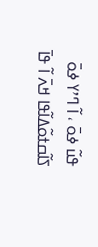ߟߎ߬ ߦߋ߫ ، ߊ߬ ߣߴߌ ߦߋ߫ ߖߊ߬ߛߙߋ߬ߡߊ߬ߟߊ ߞߍ߫ ߊ߬ ߟߊ߫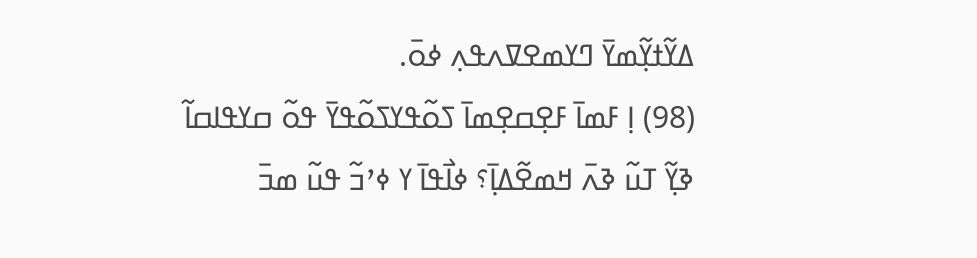ߡߌ߬ߙߌ߲߬ߘߌ߫ ߣߌߘߐߜߍߟߍ߲ ߦߋ߫.
(98) ߊ߲ ߓߘߊ߫ ߓߐ߲ߛߐ߲ߘߊ߫ ߖߋ߬ߟߌߖߋ߬ߟߌ߫ ߟߋ߬ ߛߌߟߊߛߊ߬ ߢߌ߲߬ ߠߎ߬ ߢߍ߫ ߞߘߐ߬ߡߊ߲߫؟ ߦߊ߯ߟߊ߫ ߌ ߦߴߏ߬ ߟߎ߬ ߘߏ߫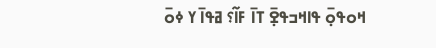ߞߋߟߋ߲߫ ߟߊߞߏߟߐ߲߫ ߠߊ߫ ߓߊ߬؟ ߥߟߊ߫ ߌ ߦߋ߫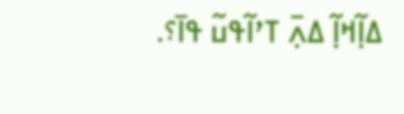ߡߊ߲߬ߞߊ߲߬ ߡߍ߲߫ ߠߴߊ߬ߟߎ߬ ߟߊ߫؟.